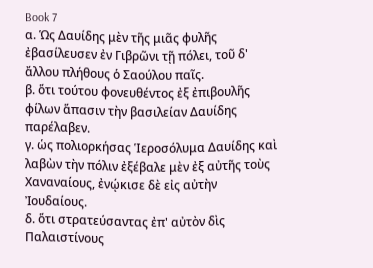Book 7
α. Ὡς Δαυίδης μὲν τῆς μιᾶς φυλῆς ἐβασίλευσεν ἐν Γιβρῶνι τῇ πόλει, τοῦ δ' ἄλλου πλήθους ὁ Σαούλου παῖς.
β. ὅτι τούτου φονευθέντος ἐξ ἐπιβουλῆς φίλων ἅπασιν τὴν βασιλείαν Δαυίδης παρέλαβεν.
γ. ὡς πολιορκήσας Ἱεροσόλυμα Δαυίδης καὶ λαβὼν τὴν πόλιν ἐξέβαλε μὲν ἐξ αὐτῆς τοὺς Χαναναίους, ἐνῴκισε δὲ εἰς αὐτὴν Ἰουδαίους.
δ. ὅτι στρατεύσαντας ἐπ' αὐτὸν δὶς Παλαιστίνους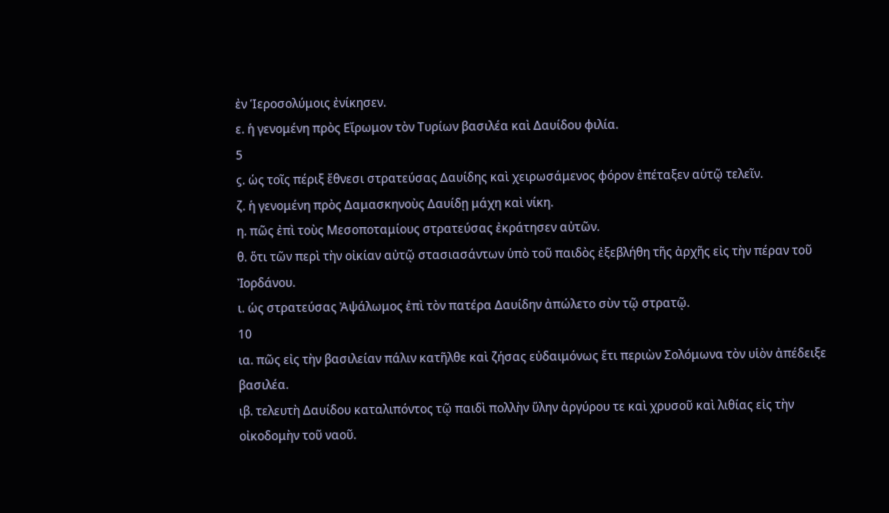ἐν Ἱεροσολύμοις ἐνίκησεν.
ε. ἡ γενομένη πρὸς Εἴρωμον τὸν Τυρίων βασιλέα καὶ Δαυίδου φιλία.
5
ϛ. ὡς τοῖς πέριξ ἔθνεσι στρατεύσας Δαυίδης καὶ χειρωσάμενος φόρον ἐπέταξεν αὑτῷ τελεῖν.
ζ. ἡ γενομένη πρὸς Δαμασκηνοὺς Δαυίδῃ μάχη καὶ νίκη.
η. πῶς ἐπὶ τοὺς Μεσοποταμίους στρατεύσας ἐκράτησεν αὐτῶν.
θ. ὅτι τῶν περὶ τὴν οἰκίαν αὐτῷ στασιασάντων ὑπὸ τοῦ παιδὸς ἐξεβλήθη τῆς ἀρχῆς εἰς τὴν πέραν τοῦ Ἰορδάνου.
ι. ὡς στρατεύσας Ἀψάλωμος ἐπὶ τὸν πατέρα Δαυίδην ἀπώλετο σὺν τῷ στρατῷ.
10
ια. πῶς εἰς τὴν βασιλείαν πάλιν κατῆλθε καὶ ζήσας εὐδαιμόνως ἔτι περιὼν Σολόμωνα τὸν υἱὸν ἀπέδειξε βασιλέα.
ιβ. τελευτὴ Δαυίδου καταλιπόντος τῷ παιδὶ πολλὴν ὕλην ἀργύρου τε καὶ χρυσοῦ καὶ λιθίας εἰς τὴν οἰκοδομὴν τοῦ ναοῦ.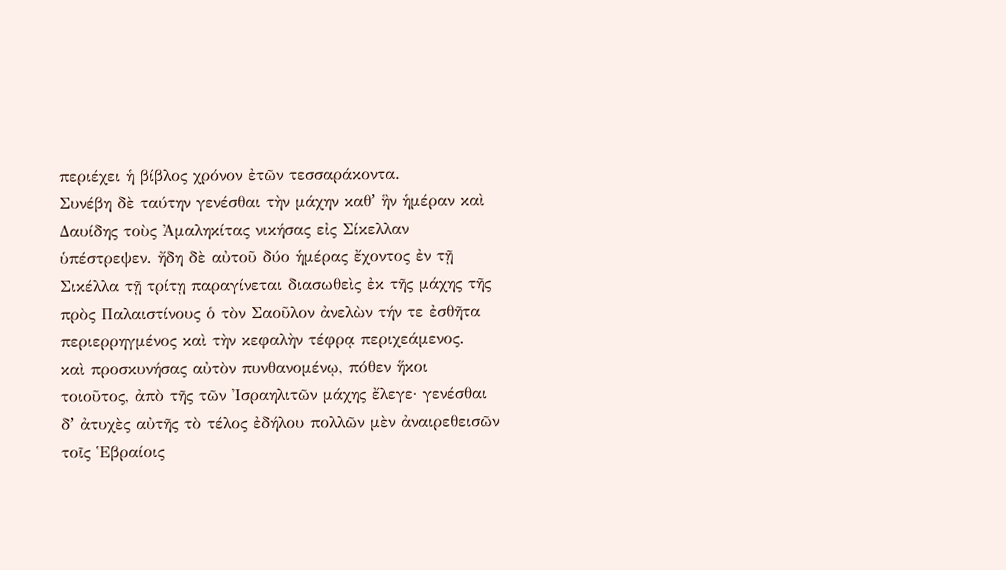περιέχει ἡ βίβλος χρόνον ἐτῶν τεσσαράκοντα.
Συνέβη δὲ ταύτην γενέσθαι τὴν μάχην καθʼ ἣν ἡμέραν καὶ Δαυίδης τοὺς Ἀμαληκίτας νικήσας εἰς Σίκελλαν ὑπέστρεψεν. ἤδη δὲ αὐτοῦ δύο ἡμέρας ἔχοντος ἐν τῇ Σικέλλα τῇ τρίτῃ παραγίνεται διασωθεὶς ἐκ τῆς μάχης τῆς πρὸς Παλαιστίνους ὁ τὸν Σαοῦλον ἀνελὼν τήν τε ἐσθῆτα περιερρηγμένος καὶ τὴν κεφαλὴν τέφρᾳ περιχεάμενος.
καὶ προσκυνήσας αὐτὸν πυνθανομένῳ, πόθεν ἥκοι τοιοῦτος, ἀπὸ τῆς τῶν Ἰσραηλιτῶν μάχης ἔλεγε· γενέσθαι δʼ ἀτυχὲς αὐτῆς τὸ τέλος ἐδήλου πολλῶν μὲν ἀναιρεθεισῶν τοῖς Ἑβραίοις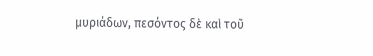μυριάδων, πεσόντος δὲ καὶ τοῦ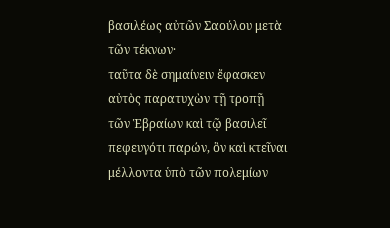βασιλέως αὐτῶν Σαούλου μετὰ τῶν τέκνων·
ταῦτα δὲ σημαίνειν ἔφασκεν αὐτὸς παρατυχὼν τῇ τροπῇ τῶν Ἑβραίων καὶ τῷ βασιλεῖ πεφευγότι παρών, ὃν καὶ κτεῖναι μέλλοντα ὑπὸ τῶν πολεμίων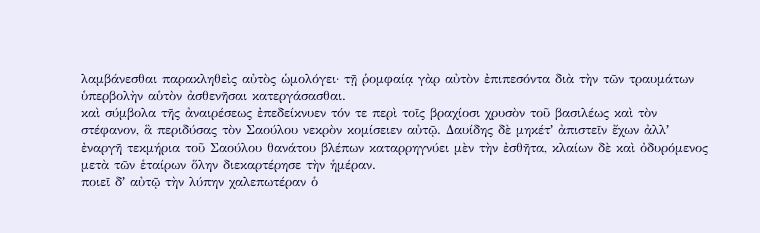λαμβάνεσθαι παρακληθεὶς αὐτὸς ὡμολόγει· τῇ ῥομφαίᾳ γὰρ αὐτὸν ἐπιπεσόντα διὰ τὴν τῶν τραυμάτων ὑπερβολὴν αὑτὸν ἀσθενῆσαι κατεργάσασθαι.
καὶ σύμβολα τῆς ἀναιρέσεως ἐπεδείκνυεν τόν τε περὶ τοῖς βραχίοσι χρυσὸν τοῦ βασιλέως καὶ τὸν στέφανον, ἃ περιδύσας τὸν Σαούλου νεκρὸν κομίσειεν αὐτῷ. Δαυίδης δὲ μηκέτʼ ἀπιστεῖν ἔχων ἀλλʼ ἐναργῆ τεκμήρια τοῦ Σαούλου θανάτου βλέπων καταρρηγνύει μὲν τὴν ἐσθῆτα, κλαίων δὲ καὶ ὀδυρόμενος μετὰ τῶν ἑταίρων ὅλην διεκαρτέρησε τὴν ἡμέραν.
ποιεῖ δʼ αὐτῷ τὴν λύπην χαλεπωτέραν ὁ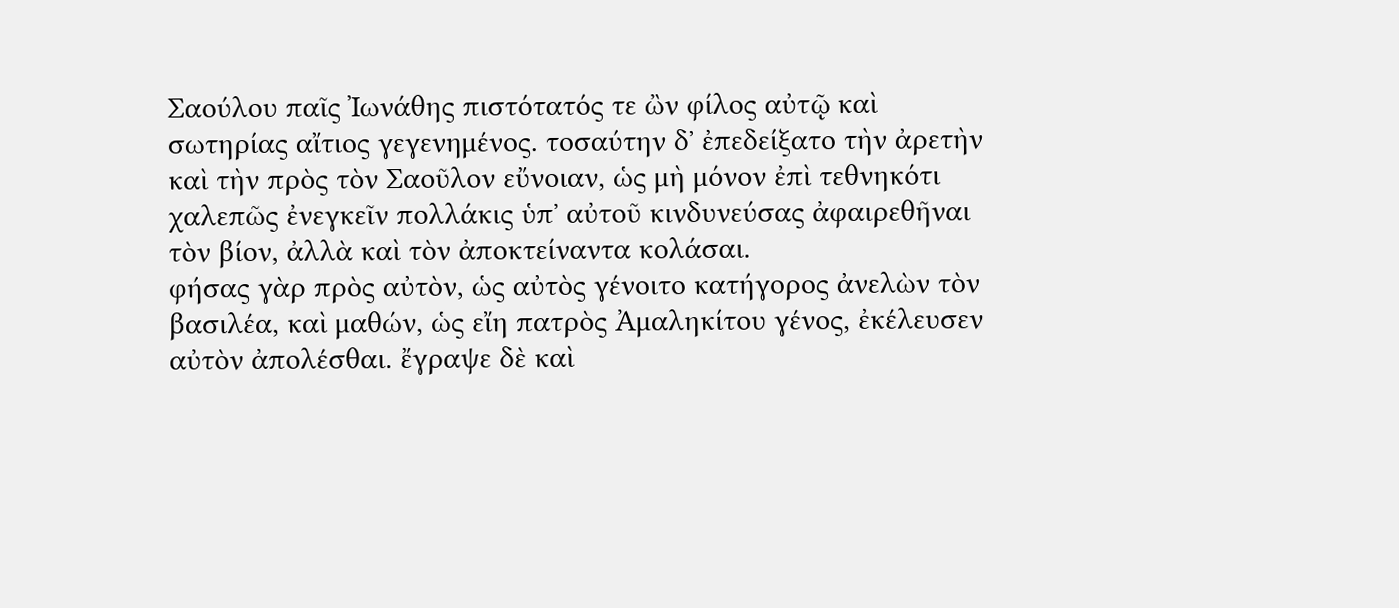Σαούλου παῖς Ἰωνάθης πιστότατός τε ὢν φίλος αὐτῷ καὶ σωτηρίας αἴτιος γεγενημένος. τοσαύτην δʼ ἐπεδείξατο τὴν ἀρετὴν καὶ τὴν πρὸς τὸν Σαοῦλον εὔνοιαν, ὡς μὴ μόνον ἐπὶ τεθνηκότι χαλεπῶς ἐνεγκεῖν πολλάκις ὑπʼ αὐτοῦ κινδυνεύσας ἀφαιρεθῆναι τὸν βίον, ἀλλὰ καὶ τὸν ἀποκτείναντα κολάσαι.
φήσας γὰρ πρὸς αὐτὸν, ὡς αὐτὸς γένοιτο κατήγορος ἀνελὼν τὸν βασιλέα, καὶ μαθών, ὡς εἴη πατρὸς Ἀμαληκίτου γένος, ἐκέλευσεν αὐτὸν ἀπολέσθαι. ἔγραψε δὲ καὶ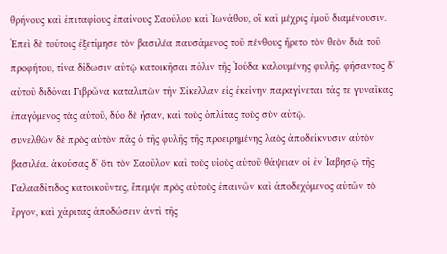θρήνους καὶ ἐπιταφίους ἐπαίνους Σαούλου καὶ Ἰωνάθου, οἳ καὶ μέχρις ἐμοῦ διαμένουσιν.
Ἐπεὶ δὲ τούτοις ἐξετίμησε τὸν βασιλέα παυσάμενος τοῦ πένθους ἤρετο τὸν θεὸν διὰ τοῦ προφήτου, τίνα δίδωσιν αὐτῷ κατοικῆσαι πόλιν τῆς Ἰούδα καλουμένης φυλῆς. φήσαντος δʼ αὐτοῦ διδόναι Γιβρῶνα καταλιπὼν τὴν Σίκελλαν εἰς ἐκείνην παραγίνεται τάς τε γυναῖκας ἐπαγόμενος τὰς αὑτοῦ, δύο δὲ ἦσαν, καὶ τοὺς ὁπλίτας τοὺς σὺν αὐτῷ.
συνελθὼν δὲ πρὸς αὐτὸν πᾶς ὁ τῆς φυλῆς τῆς προειρημένης λαὸς ἀποδείκνυσιν αὐτὸν βασιλέα. ἀκούσας δʼ ὅτι τὸν Σαοῦλον καὶ τοὺς υἱοὺς αὐτοῦ θάψειαν οἱ ἐν Ἰαβησῷ τῆς Γαλααδίτιδος κατοικοῦντες, ἔπεμψε πρὸς αὐτοὺς ἐπαινῶν καὶ ἀποδεχόμενος αὐτῶν τὸ ἔργον, καὶ χάριτας ἀποδώσειν ἀντὶ τῆς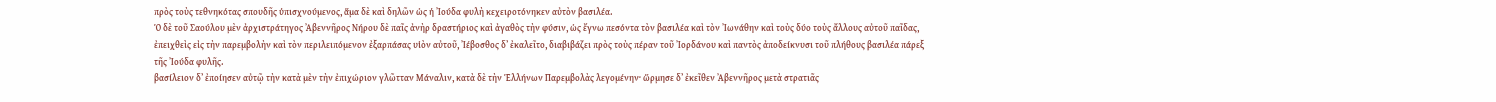πρὸς τοὺς τεθνηκότας σπουδῆς ὑπισχνούμενος, ἅμα δὲ καὶ δηλῶν ὡς ἡ Ἰούδα φυλὴ κεχειροτόνηκεν αὐτὸν βασιλέα.
Ὁ δὲ τοῦ Σαούλου μὲν ἀρχιστράτηγος Ἀβεννῆρος Νήρου δὲ παῖς ἀνὴρ δραστήριος καὶ ἀγαθὸς τὴν φύσιν, ὡς ἔγνω πεσόντα τὸν βασιλέα καὶ τὸν Ἰωνάθην καὶ τοὺς δύο τοὺς ἄλλους αὐτοῦ παῖδας, ἐπειχθεὶς εἰς τὴν παρεμβολὴν καὶ τὸν περιλειπόμενον ἐξαρπάσας υἱὸν αὐτοῦ, Ἰέβοσθος δʼ ἐκαλεῖτο, διαβιβάζει πρὸς τοὺς πέραν τοῦ Ἰορδάνου καὶ παντὸς ἀποδείκνυσι τοῦ πλήθους βασιλέα πάρεξ τῆς Ἰούδα φυλῆς.
βασίλειον δʼ ἐποίησεν αὐτῷ τὴν κατὰ μὲν τὴν ἐπιχώριον γλῶτταν Μάναλιν, κατὰ δὲ τὴν Ἑλλήνων Παρεμβολὰς λεγομένην· ὥρμησε δʼ ἐκεῖθεν Ἀβεννῆρος μετὰ στρατιᾶς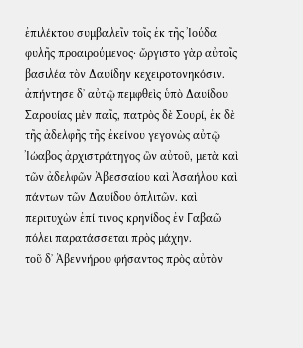ἐπιλέκτου συμβαλεῖν τοῖς ἐκ τῆς Ἰούδα φυλῆς προαιρούμενος· ὤργιστο γὰρ αὐτοῖς βασιλέα τὸν Δαυίδην κεχειροτονηκόσιν.
ἀπήντησε δʼ αὐτῷ πεμφθεὶς ὑπὸ Δαυίδου Σαρουίας μὲν παῖς, πατρὸς δὲ Σουρί, ἐκ δὲ τῆς ἀδελφῆς τῆς ἐκείνου γεγονὼς αὐτῷ Ἰώαβος ἀρχιστράτηγος ὢν αὐτοῦ, μετὰ καὶ τῶν ἀδελφῶν Ἀβεσσαίου καὶ Ἀσαήλου καὶ πάντων τῶν Δαυίδου ὁπλιτῶν. καὶ περιτυχὼν ἐπί τινος κρηνίδος ἐν Γαβαῶ πόλει παρατάσσεται πρὸς μάχην.
τοῦ δʼ Ἀβεννήρου φήσαντος πρὸς αὐτὸν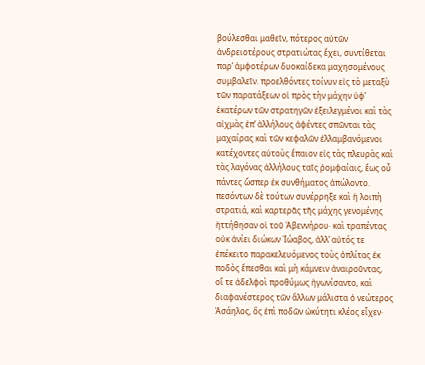βούλεσθαι μαθεῖν, πότερος αὐτῶν ἀνδρειοτέρους στρατιώτας ἔχει, συντίθεται παρʼ ἀμφοτέρων δυοκαίδεκα μαχησομένους συμβαλεῖν. προελθόντες τοίνυν εἰς τὸ μεταξὺ τῶν παρατάξεων οἱ πρὸς τὴν μάχην ὑφʼ ἑκατέρων τῶν στρατηγῶν ἐξειλεγμένοι καὶ τὰς αἰχμὰς ἐπʼ ἀλλήλους ἀφέντες σπῶνται τὰς μαχαίρας καὶ τῶν κεφαλῶν ἐλλαμβανόμενοι κατέχοντες αὑτοὺς ἔπαιον εἰς τὰς πλευρὰς καὶ τὰς λαγόνας ἀλλήλους ταῖς ῥομφαίαις, ἕως οὗ πάντες ὥσπερ ἐκ συνθήματος ἀπώλοντο.
πεσόντων δὲ τούτων συνέρρηξε καὶ ἡ λοιπὴ στρατιά, καὶ καρτερᾶς τῆς μάχης γενομένης ἡττήθησαν οἱ τοῦ Ἀβεννήρου· καὶ τραπέντας οὐκ ἀνίει διώκων Ἰώαβος, ἀλλʼ αὐτός τε ἐπέκειτο παρακελευόμενος τοὺς ὁπλίτας ἐκ ποδὸς ἕπεσθαι καὶ μὴ κάμνειν ἀναιροῦντας,
οἵ τε ἀδελφοὶ προθύμως ἠγωνίσαντο, καὶ διαφανέστερος τῶν ἄλλων μάλιστα ὁ νεώτερος Ἀσάηλος, ὃς ἐπὶ ποδῶν ὠκύτητι κλέος εἶχεν·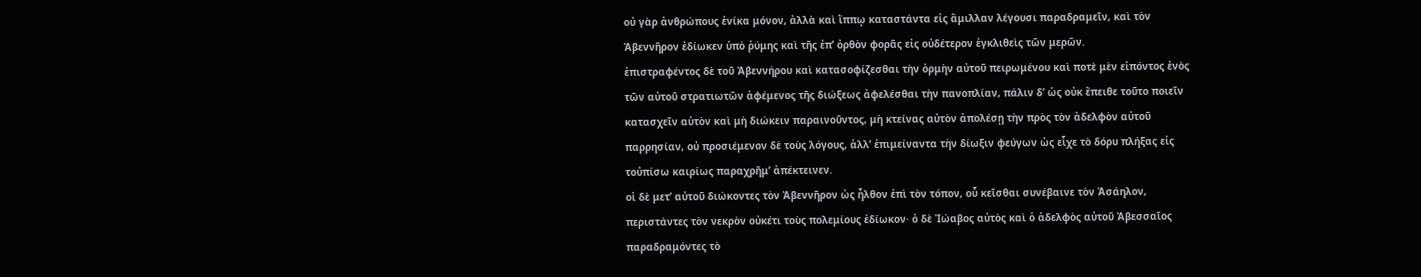οὐ γὰρ ἀνθρώπους ἐνίκα μόνον, ἀλλὰ καὶ ἵππῳ καταστάντα εἰς ἅμιλλαν λέγουσι παραδραμεῖν, καὶ τὸν Ἀβεννῆρον ἐδίωκεν ὑπὸ ῥύμης καὶ τῆς ἐπʼ ὀρθὸν φορᾶς εἰς οὐδέτερον ἐγκλιθεὶς τῶν μερῶν.
ἐπιστραφέντος δὲ τοῦ Ἀβεννήρου καὶ κατασοφίζεσθαι τὴν ὁρμὴν αὐτοῦ πειρωμένου καὶ ποτὲ μὲν εἰπόντος ἑνὸς τῶν αὐτοῦ στρατιωτῶν ἀφέμενος τῆς διώξεως ἀφελέσθαι τὴν πανοπλίαν, πάλιν δʼ ὡς οὐκ ἔπειθε τοῦτο ποιεῖν κατασχεῖν αὑτὸν καὶ μὴ διώκειν παραινοῦντος, μὴ κτείνας αὐτὸν ἀπολέσῃ τὴν πρὸς τὸν ἀδελφὸν αὐτοῦ παρρησίαν, οὐ προσιέμενον δὲ τοὺς λόγους, ἀλλʼ ἐπιμείναντα τὴν δίωξιν φεύγων ὡς εἶχε τὸ δόρυ πλήξας εἰς τοὐπίσω καιρίως παραχρῆμʼ ἀπέκτεινεν.
οἱ δὲ μετʼ αὐτοῦ διώκοντες τὸν Ἀβεννῆρον ὡς ἦλθον ἐπὶ τὸν τόπον, οὗ κεῖσθαι συνέβαινε τὸν Ἀσάηλον, περιστάντες τὸν νεκρὸν οὐκέτι τοὺς πολεμίους ἐδίωκον· ὁ δὲ Ἰώαβος αὐτὸς καὶ ὁ ἀδελφὸς αὐτοῦ Ἀβεσσαῖος παραδραμόντες τὸ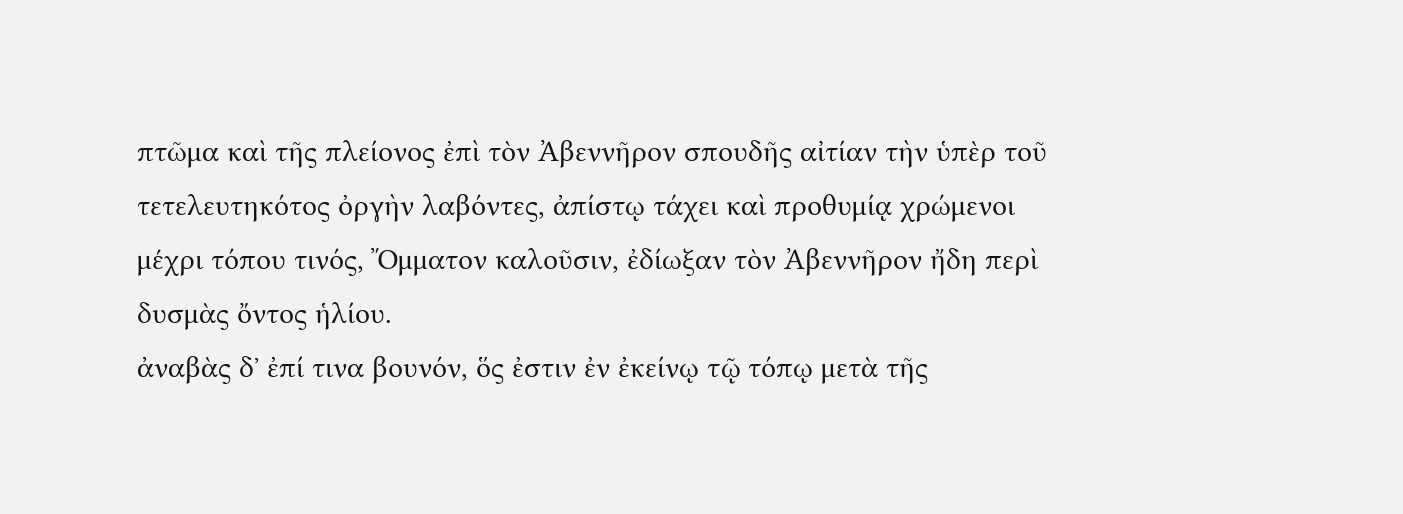πτῶμα καὶ τῆς πλείονος ἐπὶ τὸν Ἀβεννῆρον σπουδῆς αἰτίαν τὴν ὑπὲρ τοῦ τετελευτηκότος ὀργὴν λαβόντες, ἀπίστῳ τάχει καὶ προθυμίᾳ χρώμενοι μέχρι τόπου τινός, Ὄμματον καλοῦσιν, ἐδίωξαν τὸν Ἀβεννῆρον ἤδη περὶ δυσμὰς ὄντος ἡλίου.
ἀναβὰς δʼ ἐπί τινα βουνόν, ὅς ἐστιν ἐν ἐκείνῳ τῷ τόπῳ μετὰ τῆς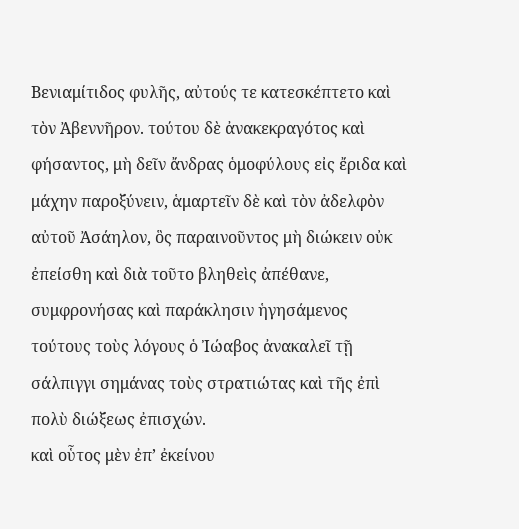Βενιαμίτιδος φυλῆς, αὐτούς τε κατεσκέπτετο καὶ τὸν Ἀβεννῆρον. τούτου δὲ ἀνακεκραγότος καὶ φήσαντος, μὴ δεῖν ἄνδρας ὁμοφύλους εἰς ἔριδα καὶ μάχην παροξύνειν, ἁμαρτεῖν δὲ καὶ τὸν ἀδελφὸν αὐτοῦ Ἀσάηλον, ὃς παραινοῦντος μὴ διώκειν οὐκ ἐπείσθη καὶ διὰ τοῦτο βληθεὶς ἀπέθανε, συμφρονήσας καὶ παράκλησιν ἡγησάμενος τούτους τοὺς λόγους ὁ Ἰώαβος ἀνακαλεῖ τῇ σάλπιγγι σημάνας τοὺς στρατιώτας καὶ τῆς ἐπὶ πολὺ διώξεως ἐπισχών.
καὶ οὗτος μὲν ἐπʼ ἐκείνου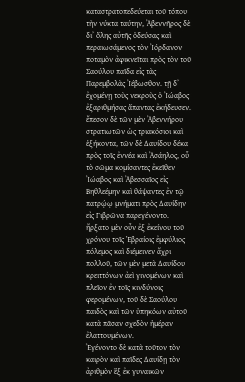καταστρατοπεδεύεται τοῦ τόπου τὴν νύκτα ταύτην, Ἀβεννῆρος δὲ διʼ ὅλης αὐτῆς ὁδεύσας καὶ περαιωσάμενος τὸν Ἰόρδανον ποταμὸν ἀφικνεῖται πρὸς τὸν τοῦ Σαούλου παῖδα εἰς τὰς Παρεμβολὰς Ἰέβωσθον. τῇ δʼ ἐχομένῃ τοὺς νεκροὺς ὁ Ἰώαβος ἐξαριθμήσας ἅπαντας ἐκήδευσεν.
ἔπεσον δὲ τῶν μὲν Ἀβεννήρου στρατιωτῶν ὡς τριακόσιοι καὶ ἑξήκοντα, τῶν δὲ Δαυίδου δέκα πρὸς τοῖς ἐννέα καὶ Ἀσάηλος, οὗ τὸ σῶμα κομίσαντες ἐκεῖθεν Ἰώαβος καὶ Ἀβεσσαῖος εἰς Βηθλεέμην καὶ θάψαντες ἐν τῷ πατρῴῳ μνήματι πρὸς Δαυίδην εἰς Γιβρῶνα παρεγένοντο.
ἤρξατο μὲν οὖν ἐξ ἐκείνου τοῦ χρόνου τοῖς Ἑβραίοις ἐμφύλιος πόλεμος καὶ διέμεινεν ἄχρι πολλοῦ, τῶν μὲν μετὰ Δαυίδου κρειττόνων ἀεὶ γινομένων καὶ πλεῖον ἐν τοῖς κινδύνοις φερομένων, τοῦ δὲ Σαούλου παιδὸς καὶ τῶν ὑπηκόων αὐτοῦ κατὰ πᾶσαν σχεδὸν ἡμέραν ἐλαττουμένων.
Ἐγένοντο δὲ κατὰ τοῦτον τὸν καιρὸν καὶ παῖδες Δαυίδῃ τὸν ἀριθμὸν ἓξ ἐκ γυναικῶν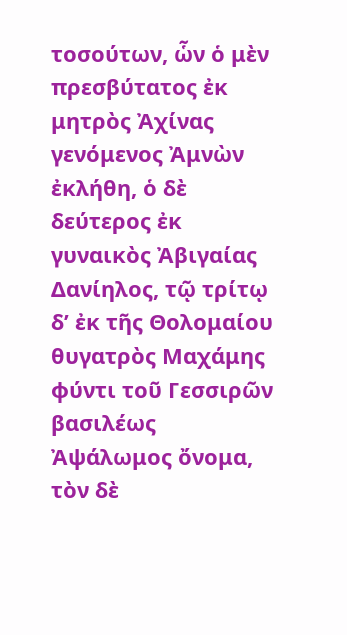τοσούτων, ὧν ὁ μὲν πρεσβύτατος ἐκ μητρὸς Ἀχίνας γενόμενος Ἀμνὼν ἐκλήθη, ὁ δὲ δεύτερος ἐκ γυναικὸς Ἀβιγαίας Δανίηλος, τῷ τρίτῳ δʼ ἐκ τῆς Θολομαίου θυγατρὸς Μαχάμης φύντι τοῦ Γεσσιρῶν βασιλέως Ἀψάλωμος ὄνομα, τὸν δὲ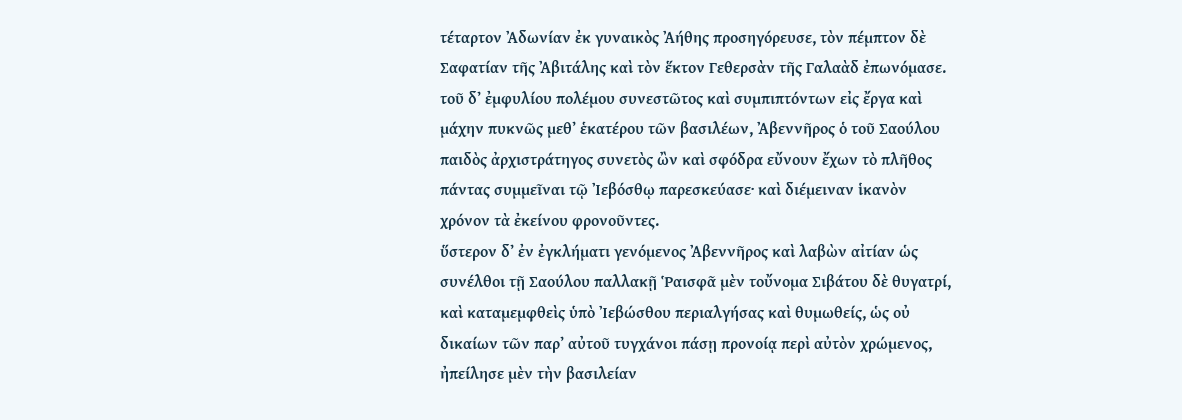τέταρτον Ἀδωνίαν ἐκ γυναικὸς Ἀήθης προσηγόρευσε, τὸν πέμπτον δὲ Σαφατίαν τῆς Ἀβιτάλης καὶ τὸν ἕκτον Γεθερσὰν τῆς Γαλαὰδ ἐπωνόμασε.
τοῦ δʼ ἐμφυλίου πολέμου συνεστῶτος καὶ συμπιπτόντων εἰς ἔργα καὶ μάχην πυκνῶς μεθʼ ἑκατέρου τῶν βασιλέων, Ἀβεννῆρος ὁ τοῦ Σαούλου παιδὸς ἀρχιστράτηγος συνετὸς ὢν καὶ σφόδρα εὔνουν ἔχων τὸ πλῆθος πάντας συμμεῖναι τῷ Ἰεβόσθῳ παρεσκεύασε· καὶ διέμειναν ἱκανὸν χρόνον τὰ ἐκείνου φρονοῦντες.
ὕστερον δʼ ἐν ἐγκλήματι γενόμενος Ἀβεννῆρος καὶ λαβὼν αἰτίαν ὡς συνέλθοι τῇ Σαούλου παλλακῇ Ῥαισφᾶ μὲν τοὔνομα Σιβάτου δὲ θυγατρί, καὶ καταμεμφθεὶς ὑπὸ Ἰεβώσθου περιαλγήσας καὶ θυμωθείς, ὡς οὐ δικαίων τῶν παρʼ αὐτοῦ τυγχάνοι πάσῃ προνοίᾳ περὶ αὐτὸν χρώμενος, ἠπείλησε μὲν τὴν βασιλείαν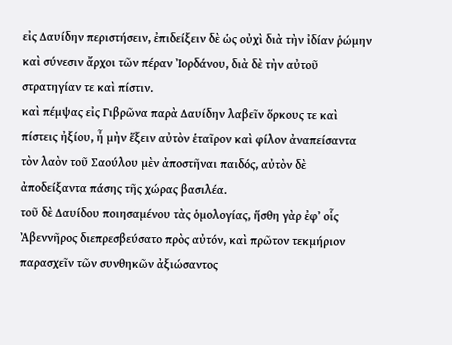εἰς Δαυίδην περιστήσειν, ἐπιδείξειν δὲ ὡς οὐχὶ διὰ τὴν ἰδίαν ῥώμην καὶ σύνεσιν ἄρχοι τῶν πέραν Ἰορδάνου, διὰ δὲ τὴν αὐτοῦ στρατηγίαν τε καὶ πίστιν.
καὶ πέμψας εἰς Γιβρῶνα παρὰ Δαυίδην λαβεῖν ὅρκους τε καὶ πίστεις ἠξίου, ἦ μὴν ἕξειν αὐτὸν ἑταῖρον καὶ φίλον ἀναπείσαντα τὸν λαὸν τοῦ Σαούλου μὲν ἀποστῆναι παιδός, αὐτὸν δὲ ἀποδείξαντα πάσης τῆς χώρας βασιλέα.
τοῦ δὲ Δαυίδου ποιησαμένου τὰς ὁμολογίας, ἥσθη γὰρ ἐφʼ οἷς Ἀβεννῆρος διεπρεσβεύσατο πρὸς αὐτόν, καὶ πρῶτον τεκμήριον παρασχεῖν τῶν συνθηκῶν ἀξιώσαντος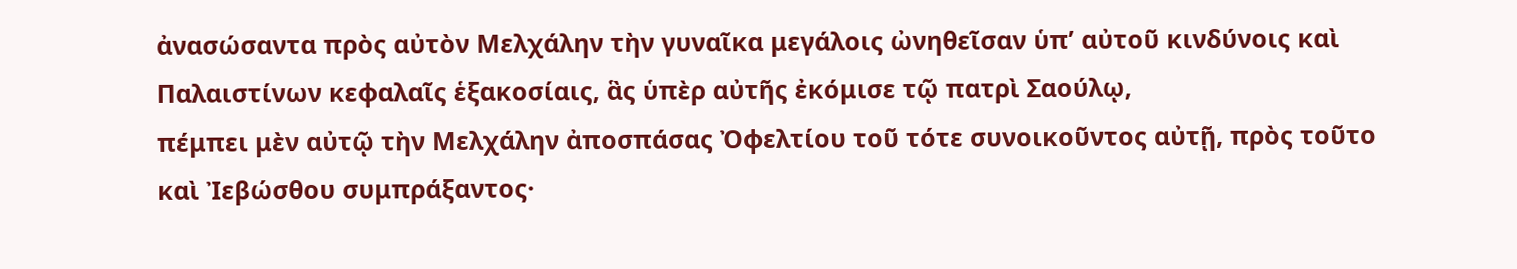ἀνασώσαντα πρὸς αὐτὸν Μελχάλην τὴν γυναῖκα μεγάλοις ὠνηθεῖσαν ὑπʼ αὐτοῦ κινδύνοις καὶ Παλαιστίνων κεφαλαῖς ἑξακοσίαις, ἃς ὑπὲρ αὐτῆς ἐκόμισε τῷ πατρὶ Σαούλῳ,
πέμπει μὲν αὐτῷ τὴν Μελχάλην ἀποσπάσας Ὀφελτίου τοῦ τότε συνοικοῦντος αὐτῇ, πρὸς τοῦτο καὶ Ἰεβώσθου συμπράξαντος·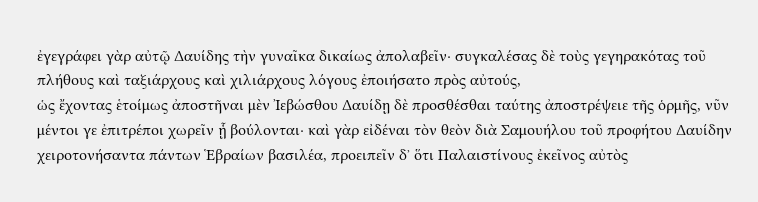ἐγεγράφει γὰρ αὐτῷ Δαυίδης τὴν γυναῖκα δικαίως ἀπολαβεῖν· συγκαλέσας δὲ τοὺς γεγηρακότας τοῦ πλήθους καὶ ταξιάρχους καὶ χιλιάρχους λόγους ἐποιήσατο πρὸς αὐτούς,
ὡς ἔχοντας ἑτοίμως ἀποστῆναι μὲν Ἰεβώσθου Δαυίδῃ δὲ προσθέσθαι ταύτης ἀποστρέψειε τῆς ὁρμῆς, νῦν μέντοι γε ἐπιτρέποι χωρεῖν ᾗ βούλονται· καὶ γὰρ εἰδέναι τὸν θεὸν διὰ Σαμουήλου τοῦ προφήτου Δαυίδην χειροτονήσαντα πάντων Ἑβραίων βασιλέα, προειπεῖν δʼ ὅτι Παλαιστίνους ἐκεῖνος αὐτὸς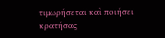τιμωρήσεται καὶ ποιήσει κρατήσας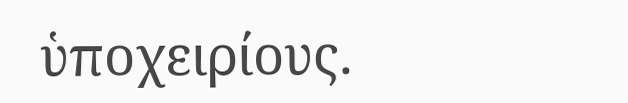ὑποχειρίους.